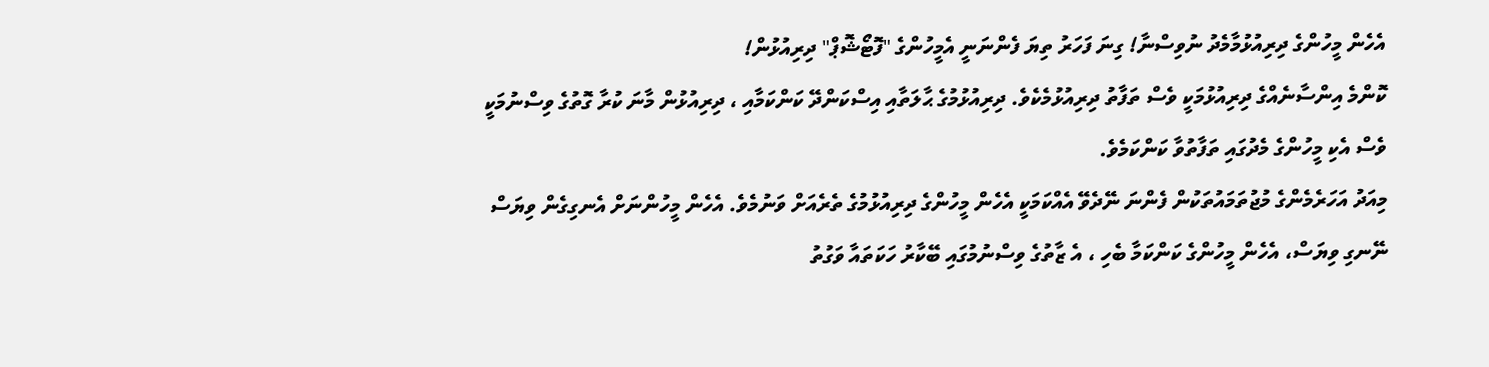އެހެން މީހުންގެ ދިރިއުޅުމާމެދު ނުވިސްނާ! ގިނަ ފަހަރު ތިޔަ ފެންނަނީ އެމީހުންގެ "ފޮޓޯޝޮޕް" ދިރިއުޅުން!
ކޮންމެ އިންސާނެއްގެ ދިރިއުޅުމަކީ ވެސް ތަފާތު ދިރިއުޅުމެކެވެ. ދިރިއުޅުމުގެ ޙާލަތާއި އިސްކަންދޭ ކަންކަމާއި ، ދިރިއުޅުން މާނަ ކުރާ ގޮތުގެ ވިސްނުމަކީ ވެސް އެކި މީހުންގެ މެދުގައި ތަފާތުވާ ކަންކަމެވެ.
މިއަދު އަހަރެމެންގެ މުޖުތަމައުތަކުން ފެންނަ ނޭދެވޭ އެއްކަމަކީ އެހެން މީހުންގެ ދިރިއުޅުމުގެ ތެރެއަށް ވަނުމެވެ. އެހެން މީހުންނަށް އެނގިގެން ވިޔަސް ނޭނގި ވިޔަސް، އެހެން މީހުންގެ ކަންކަމާ ބެހި ، އެ ޒާތުގެ ވިސްނުމުގައި ބޭކާރު ހަކަތައާ ވަގުތު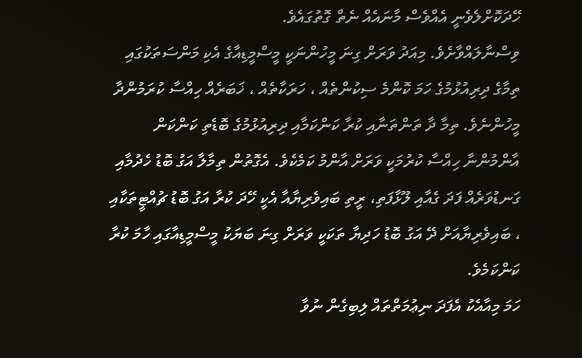ހޭދަކޮށްލެވެނީ އެއްވެސް މާނައެއް ނެތް ގޮތުގައެވެ.
ވިސްނާލައްވާށެވެ. މިއަދު ވަރަށް ގިނަ މީހުންނަކީ މީސްމީޑިއާގެ އެކި މަންސަތަކުގައި ތިމާގެ ދިރިއުޅުމުގެ ހަމަ ކޮންމެ ސިކުންތެއް ، ހަރަކާތެއް ، ޚަބަރެއް ހިއްސާ ކުރަމުންދާ މީހުންނެވެ. ތިމާ ދާ ތަންތަނާއި ކުރާ ކަންކަމާއި ދިރިއުޅުމުގެ ބޮޑެތި ކަންކަން އާންމުންނާ ހިއްސާ ކުރުމަކީ ވަރަށް އާންމު ކަމެކެވެ. އެގޮތުން ތިމާލާ އަގު ބޮޑު ހެދުމާއި ގަނޑުވަރެއް ފަދަ ގެއާއި ލޫޅާފަތި، ރީތި ބައިވެރިޔާއާ އެކީ ހޭދަ ކުރާ އަގު ބޮޑު ޗުއްޓީތަކާއި ، ބައިވެރިޔާއަށް ދޭ އަގު ބޮޑު ހަދިޔާ ތަކަކީ ވަރަށް ގިނަ ބަޔަކު މީސްމީޑިއާގައި ހާމަ ކުރާ ކަންކަމެވެ.
ހަމަ މިއާއެކު އެފަދަ ނިޢުމަތްތައް ލިބިގެން ނުވާ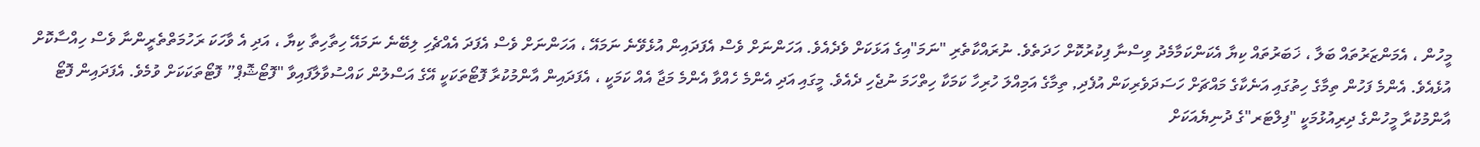މީހުން ، އެމަންޒަރުތައް ބަލާ ، ޚަބަރުތައް ކިޔާ އެކަންކަމާމެދު ވިސްނާ ފިކުރުކޮށް ހަދަތެވެ. ނުރައްކާތެރި "ނަމަ"އިގެ އަޅަކަށް ވެދެއެވެ. އަހަންނަށް ވެސް އެފަދައިން އުޅެވޭނެ ނަމައޭ ، އަހަންނަށް ވެސް އެފަދަ އެއްޗެހި ލިބޭނެ ނަމައޭ ހިތާހިތާ ކިޔާ ، އަދި އެ ވާހަކަ ރަހުމަތްތެރީންނާ ވެސް ހިއްސާކޮށް އުޅެއެވެ. އެންމެ ފަހުން ތިމާގެ ހިތުގައި އަނެކާގެ މައްޗަށް ހަސަދަވެރިކަން އުފެދި, ތިމާގެ އަމިއްލަ ހުރިހާ ކަމަކާ ހިތްހަމަ ނުޖެހި ދެއެވެ. މީގައި އަދި އެންމެ ހެއްވާ އެންމެ މަޖާ އެއް ކަމަކީ ، އެފަދައިން އާންމުކުރާ ފޮޓޯތަކަކީ އޭގެ އަސްލުން ކައްސުވާލާފައިވާ "ފޮޓޯޝޮޕް” ފޮޓޯތަކަކަށް ވުމެވެ. އެފަދައިން ފޮޓޯ އާންމުކުރާ މީހުންގެ ދިރިއުޅުމަކީ "ފިލްޓަރ"ގެ ދުނިޔެއަކަށް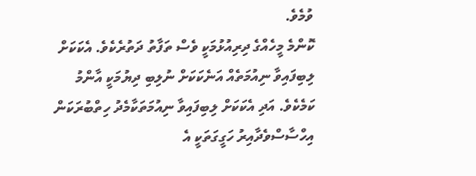ވުމެވެ.
ކޮންމެ މީހެއްގެ ދިރިއުޅުމަކީ ވެސް ތަފާތު ދަތުރެކެވެ. އެކަކަށް ލިބިފައިވާ ނިއުމަތެއް އަނެކަކަށް ނުލިބި ދިޔުމަކީ އާންމު ކަމެކެވެ. އަދި އެކަކަށް ލިބިފައިވާ ނިއުމަތަކާމެދު ހިތްބުރަކަން އިހްސާސްވެދާއިރު ހަގީގަތަކީ އެ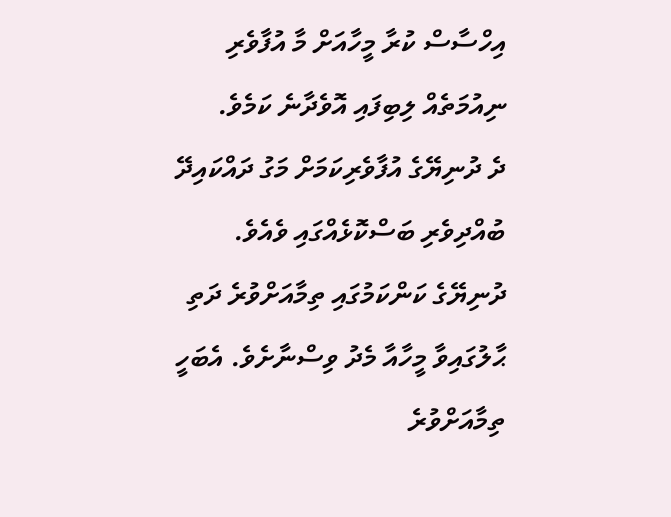އިހްސާސް ކުރާ މީހާއަށް މާ އުފާވެރި ނިއުމަތެއް ލިބިފައި އޮވެދާނެ ކަމެވެ.
ދެ ދުނިޔޭގެ އުފާވެރިކަމަށް މަގު ދައްކައިދޭ ބުއްދިވެރި ބަސްކޮޅެއްގައި ވެއެވެ.
ދުނިޔޭގެ ކަންކަމުގައި ތިމާއަށްވުރެ ދަތި ޙާލުގައިވާ މީހާއާ މެދު ވިސްނާށެވެ. އެބަހީ ތިމާއަށްވުރެ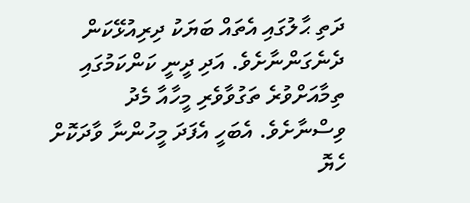ދަތި ޙާލުގައި އެތައް ބަޔަކު ދިރިއުޅޭކަން ދެނެގަންނާށެވެ. އަދި ދީނީ ކަންކަމުގައި ތިމާއަށްވުރެ ތަގުވާވެރި މީހާއާ މެދު ވިސްނާށެވެ. އެބަހީ އެފަދަ މީހުންނާ ވާދަކޮށް ހެޔޮ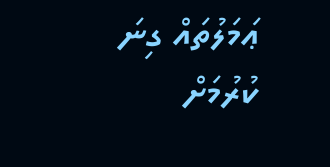ޢަމަލުތައް ގިނަ ކުރުމަށް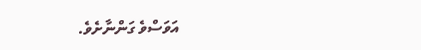އަވަސްވެ ގަންނާށެވެ.